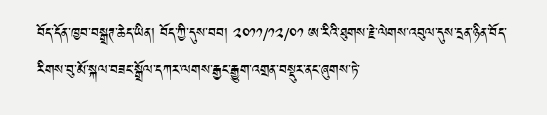བོད་དོན་ཁྱབ་བསྒྲཊ་ཆེད་ཡིན། བོད་ཀྱི་དུས་བབ། ༢༠༡༡/༡༢/༠༡ ཨ་རིའི་ཐུགས་རྗེ་ལེགས་འབུལ་དུས་དྲན་ཉིན་བོད་རིགས་བུ་མོ་སྐལ་བཟང་སྒྲོལ་དཀར་ལགས་རྒྱང་རྒྱུག་འགྲན་བསྡུར་ནང་ཞུགས་ཏེ་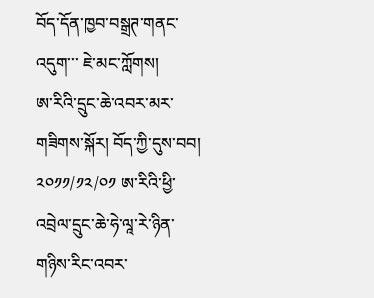བོད་དོན་ཁྱབ་བསྒྲཊ་གནང་འདུག་་་ ཇེ་མང་ཀློགས།
ཨ་རིའི་དྲུང་ཆེ་འབར་མར་གཟིགས་སྐོར། བོད་ཀྱི་དུས་བབ། ༢༠༡༡/༡༢/༠༡ ཨ་རིའི་ཕྱི་འབྲེལ་དྲུང་ཆེ་ཧེ་ལཱ་རེ་ཉིན་གཉིས་རིང་འབར་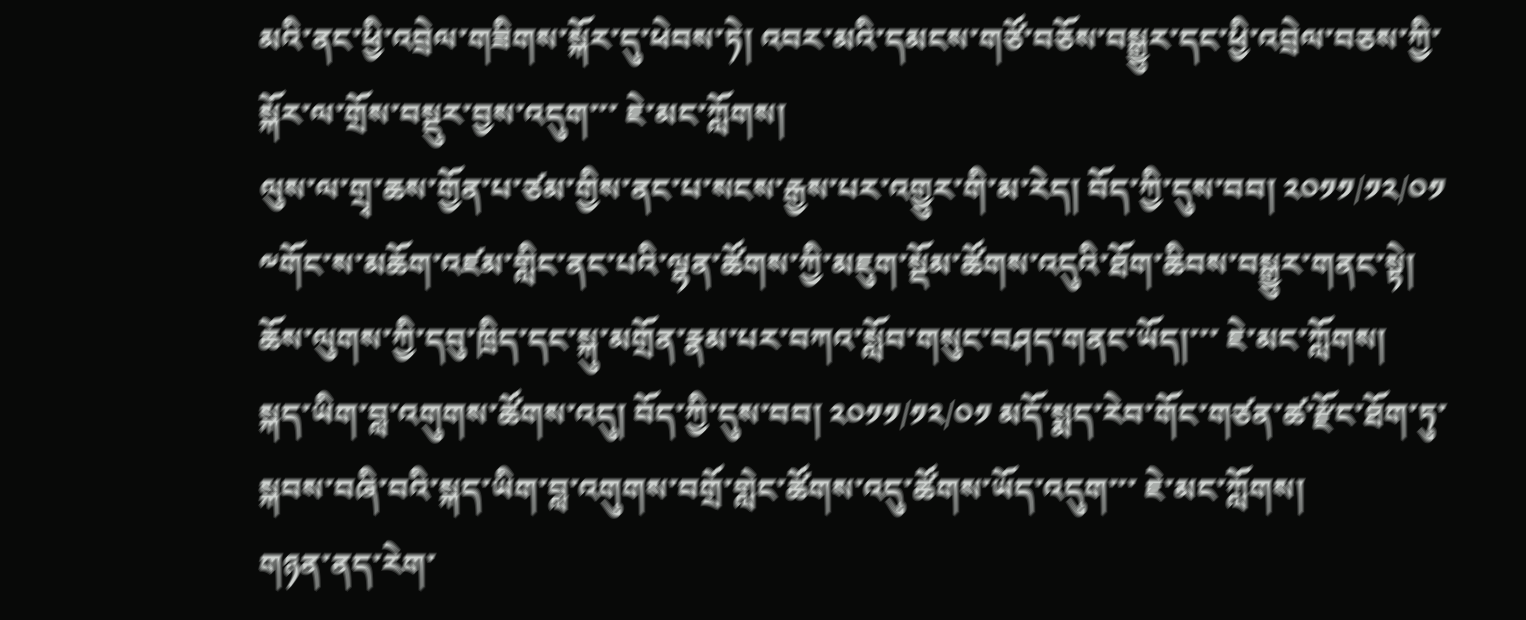མའི་ནང་ཕྱི་འབྲེལ་གཟིགས་སྐོར་དུ་ཕེབས་ཏེ། འབར་མའི་དམངས་གཙོ་བཅོས་བསྒྱུར་དང་ཕྱི་འབྲེལ་བཅས་ཀྱི་སྐོར་ལ་གྲོས་བསྡུར་བྱས་འདུག་་་ ཇེ་མང་ཀློགས།
ལུས་ལ་གྲྭ་ཆས་གྱོན་པ་ཙམ་གྱིས་ནང་པ་སངས་རྒྱས་པར་འགྱུར་གི་མ་རེད། བོད་ཀྱི་དུས་བབ། ༢༠༡༡/༡༢/༠༡ ༸གོང་ས་མཆོག་འཛམ་གླིང་ནང་པའི་ལྷན་ཚོགས་ཀྱི་མཇུག་སྡོམ་ཚོགས་འདུའི་ཐོག་ཆིབས་བསྒྱུར་གནང་སྟེ། ཆོས་ལུགས་ཀྱི་དབུ་ཁྲིད་དང་སྐུ་མགྲོན་རྣམ་པར་བཀའ་སློབ་གསུང་བཤད་གནང་ཡོད།་་་ ཇེ་མང་ཀློགས།
སྐད་ཡིག་བླ་འགུགས་ཚོགས་འདུ། བོད་ཀྱི་དུས་བབ། ༢༠༡༡/༡༢/༠༡ མདོ་སྨད་རེབ་གོང་གཙན་ཚ་རྫོང་ཐོག་ཏུ་སྐབས་བཞི་བའི་སྐད་ཡིག་བླ་འགུགས་བགྲོ་གླེང་ཚོགས་འདུ་ཚོགས་ཡོད་འདུག་་་ ཇེ་མང་ཀློགས།
གཉན་ནད་རེག་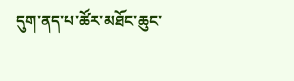དུག་ནད་པ་ཚོར་མཐོང་ཆུང་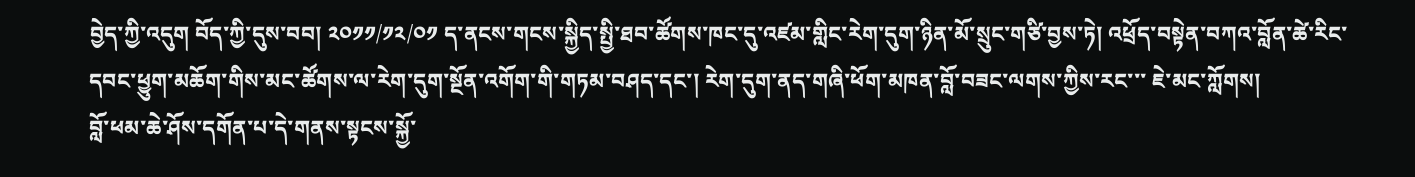བྱེད་ཀྱི་འདུག བོད་ཀྱི་དུས་བབ། ༢༠༡༡/༡༢/༠༡ ད་ནངས་གངས་སྐྱིད་སྤྱི་ཐབ་ཚོགས་ཁང་དུ་འཛམ་གླིང་རེག་དུག་ཉིན་མོ་སྲུང་གཙི་བྱས་ཏེ། འཕྲོད་བསྟེན་བཀའ་བློན་ཚེ་རིང་དབང་ཕྱུག་མཆོག་གིས་མང་ཚོགས་ལ་རེག་དུག་སྔོན་འགོག་གི་གཏམ་བཤད་དང་། རེག་དུག་ནད་གཞི་ཕོག་མཁན་བློ་བཟང་ལགས་ཀྱིས་རང་་་ ཇེ་མང་ཀློགས།
བློ་ཕམ་ཆེ་ཤོས་དགོན་པ་དེ་གནས་སྟངས་སྐྱོ་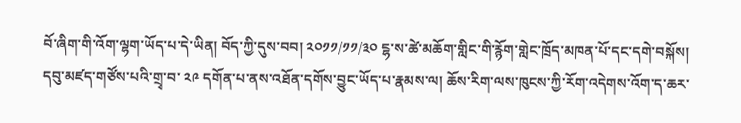བོ་ཞིག་གི་འོག་ལྷག་ཡོད་པ་དེ་ཡིན། བོད་ཀྱི་དུས་བབ། ༢༠༡༡/༡༡/༣༠ ངྷ་ས་ཚེ་མཆོག་གླིང་གི་རྙོག་གླེང་ཁྲོད་མཁན་པོ་དང་དགེ་བསྐོས། དབུ་མཛད་གཙོས་པའི་གྲྭ་བ་ ༢༩ དགོན་པ་ནས་འཐོན་དགོས་བྱུང་ཡོད་པ་རྣམས་ལ། ཆོས་རིག་ལས་ཁུངས་ཀྱི་རོག་འདེགས་འོག་ད་ཆར་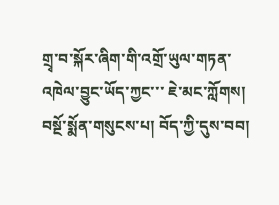གྲྭ་བ་སྐོར་ཞིག་གི་འགྲོ་ཡུལ་གཏན་འཁེལ་བྱུང་ཡོད་ཀྱང་་་ ཇེ་མང་ཀློགས།
བསྔོ་སྨོན་གསུངས་པ། བོད་ཀྱི་དུས་བབ།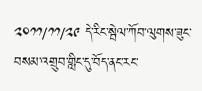༢༠༡༡/༡༡/༢༩ དེ་རིང་སྦེལ་ཀོབ་ལུགས་ཟུང་བསམ་འགྲུབ་གླིང་དུ་བོད་ནང་རང་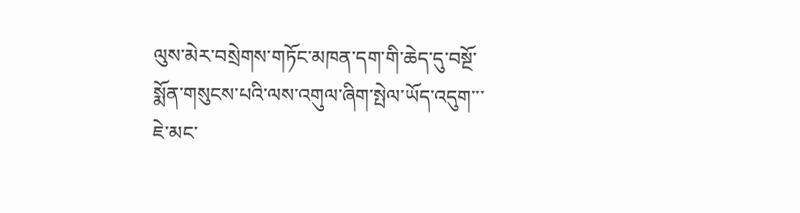ལུས་མེར་བསྲེགས་གཏོང་མཁན་དག་གི་ཆེད་དུ་བསྔོ་སྨོན་གསུངས་པའི་ལས་འགུལ་ཞིག་སྤེལ་ཡོད་འདུག་་་ ཇེ་མང་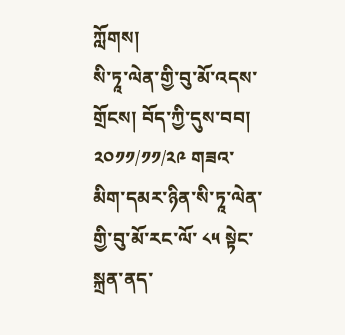ཀློགས།
སི་ཏཱ་ལེན་གྱི་བུ་མོ་འདས་གྲོངས། བོད་ཀྱི་དུས་བབ། ༢༠༡༡/༡༡/༢༩ གཟའ་མིག་དམར་ཉིན་སི་ཏཱ་ལེན་གྱི་བུ་མོ་རང་ལོ་ ༨༥ སྟེང་སྐྲན་ནད་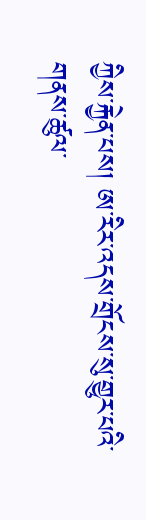ཀྱིས་རྐྱེན་པས། ཨ་རིར་འདས་གྲོངས་སུ་གྱུར་པའི་གནས་ཚུལ་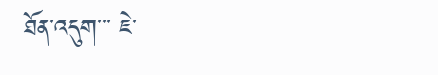ཐོན་འདུག་་་ ཇེ་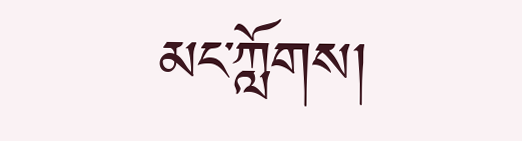མང་ཀློགས།